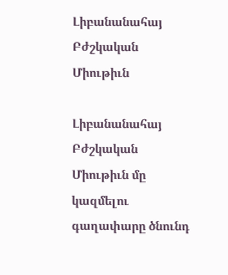Լիբանանահայ Բժշկական Միութիւն

Լիբանանահայ Բժշկական Միութիւն մը կազմելու գաղափարը ծնունդ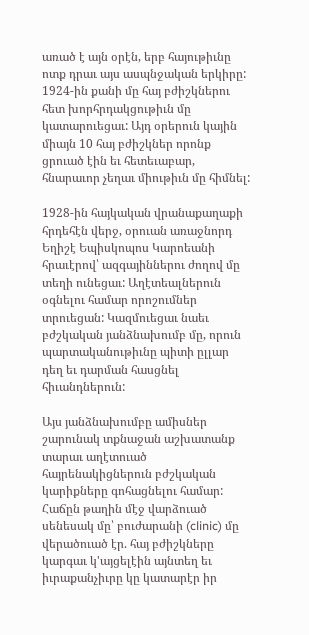առած է այն օրէն, երբ հայութիւնը ոտք դրաւ այս ասպնջական երկիրը: 1924-ին քանի մը հայ բժիշկներու հետ խորհրդակցութիւն մը կատարուեցաւ: Այդ օրերուն կային միայն 10 հայ բժիշկներ որոնք ցրուած էին եւ հետեւաբար, հնարաւոր չեղաւ միութիւն մը հիմնել:

1928-ին հայկական վրանաքաղաքի հրդեհէն վերջ, օրուան առաջնորդ Եղիշէ Եպիսկոպոս Կարոեանի հրաւէրով՝ ազգայիններու ժողով մը տեղի ունեցաւ: Աղէտեալներուն օգնելու համար որոշումներ տրուեցան: Կազմուեցաւ նաեւ բժշկական յանձնախումբ մը, որուն պարտականութիւնը պիտի ըլլար դեղ եւ դարման հասցնել հիւանդներուն:

Այս յանձնախումբը ամիսներ շարունակ տքնաջան աշխատանք տարաւ աղէտուած հայրենակիցներուն բժշկական կարիքները գոհացնելու համար: Հաճըն թաղին մէջ վարձուած սենեսակ մը՝ բուժարանի (clinic) մը վերածուած էր. հայ բժիշկները կարգաւ կ'այցելէին այնտեղ եւ իւրաքանչիւրը կը կատարէր իր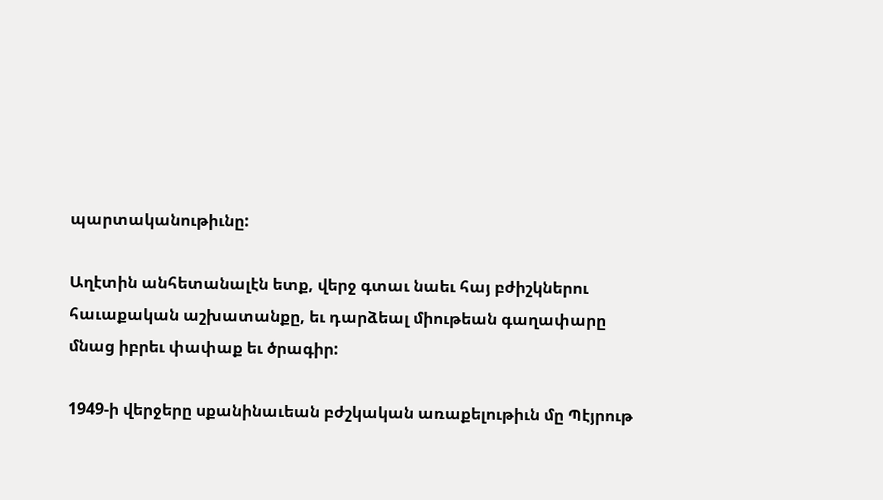պարտականութիւնը:

Աղէտին անհետանալէն ետք, վերջ գտաւ նաեւ հայ բժիշկներու հաւաքական աշխատանքը, եւ դարձեալ միութեան գաղափարը մնաց իբրեւ փափաք եւ ծրագիր:

1949-ի վերջերը սքանինաւեան բժշկական առաքելութիւն մը Պէյրութ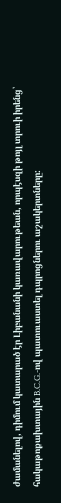ժամանելով, դիմում կատարած էր Լիբանանի կառավարութեան, որպէսզի թոյլ տրուի իրենց՝ հակաթոքախտային B.C.G.-ով պատուաստել դպրոցներու աշակերտները: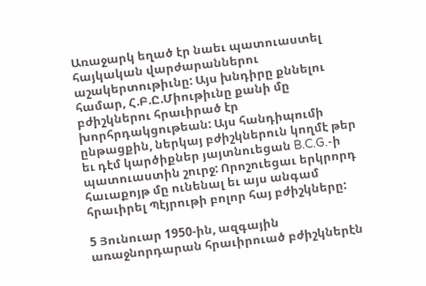Առաջարկ եղած էր նաեւ պատուաստել հայկական վարժարաններու աշակերտութիւնը: Այս խնդիրը քննելու համար, Հ.Բ.Ը.Միութիւնը քանի մը բժիշկներու հրաւիրած էր խորհրդակցութեան: Այս հանդիպումի ընթացքին, ներկայ բժիշկներուն կողմէ թեր եւ դէմ կարծիքներ յայտնուեցան B.C.G.-ի պատուաստին շուրջ: Որոշուեցաւ երկրորդ հաւաքոյթ մը ունենալ եւ այս անգամ հրաւիրել Պէյրութի բոլոր հայ բժիշկները:

5 Յունուար 1950-ին, ազգային առաջնորդարան հրաւիրուած բժիշկներէն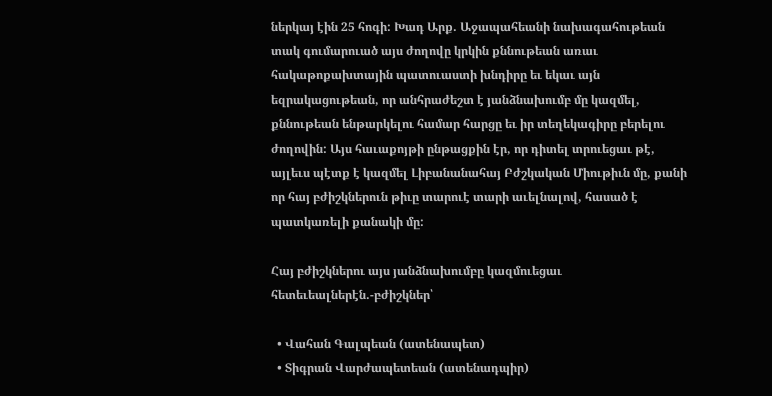ներկայ էին 25 հոգի: Խադ Արք. Աջապահեանի նախագահութեան տակ գումարուած այս ժողովը կրկին քննութեան առաւ հակաթոքախտային պատուաստի խնդիրը եւ եկաւ այն եզրակացութեան, որ անհրաժեշտ է յանձնախումբ մը կազմել, քննութեան ենթարկելու համար հարցը եւ իր տեղեկագիրը բերելու ժողովին: Այս հաւաքոյթի ընթացքին էր, որ դիտել տրուեցաւ թէ, այլեւս պէտք է կազմել Լիբանանահայ Բժշկական Միութիւն մը, քանի որ հայ բժիշկներուն թիւը տարուէ տարի աւելնալով, հասած է պատկառելի քանակի մը:

Հայ բժիշկներու այս յանձնախումբը կազմուեցաւ հետեւեալներէն.-բժիշկներ՝

  • Վահան Գալպեան (ատենապետ)
  • Տիգրան Վարժապետեան (ատենադպիր)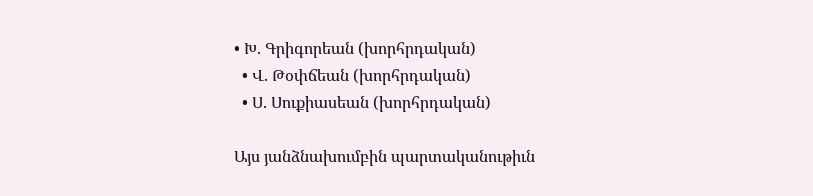• Խ. Գրիգորեան (խորհրդական)
  • Վ. Թօփճեան (խորհրդական)
  • Ս. Սուքիասեան (խորհրդական)

Այս յանձնախումբին պարտականութիւն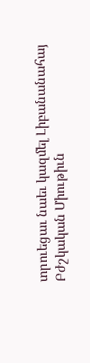տրուեցաւ նաեւ կազմել Լիբանանահայ Բժշկական Միութիւն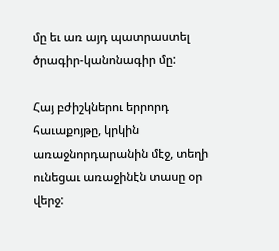մը եւ առ այդ պատրաստել ծրագիր-կանոնագիր մը:

Հայ բժիշկներու երրորդ հաւաքոյթը, կրկին առաջնորդարանին մէջ, տեղի ունեցաւ առաջինէն տասը օր վերջ: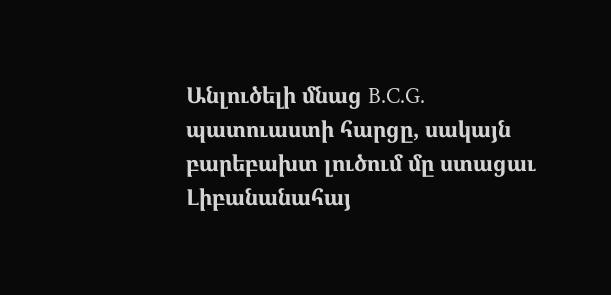Անլուծելի մնաց B.C.G. պատուաստի հարցը, սակայն բարեբախտ լուծում մը ստացաւ Լիբանանահայ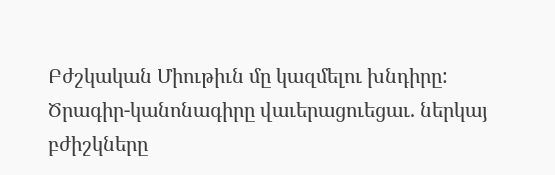Բժշկական Միութիւն մը կազմելու խնդիրը: Ծրագիր-կանոնագիրը վաւերացուեցաւ. ներկայ բժիշկները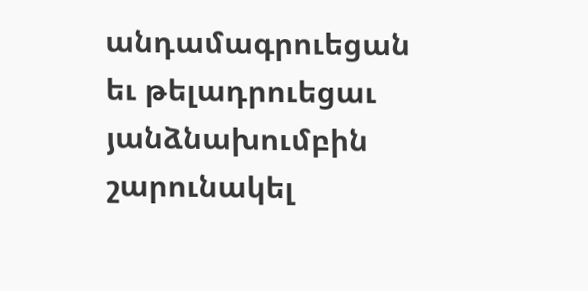անդամագրուեցան եւ թելադրուեցաւ յանձնախումբին շարունակել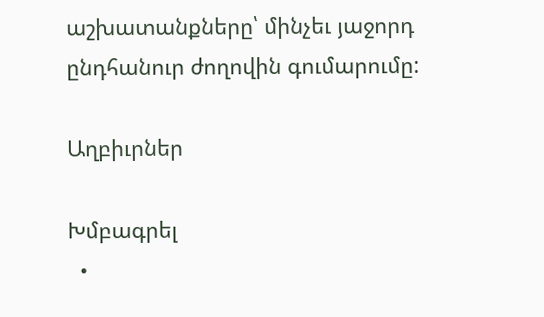աշխատանքները՝ մինչեւ յաջորդ ընդհանուր ժողովին գումարումը:

Աղբիւրներ

Խմբագրել
  •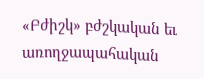«Բժիշկ» բժշկական եւ առողջապահական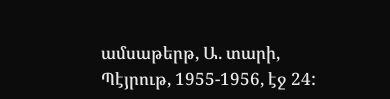ամսաթերթ, Ա. տարի, Պէյրութ, 1955-1956, էջ 24: